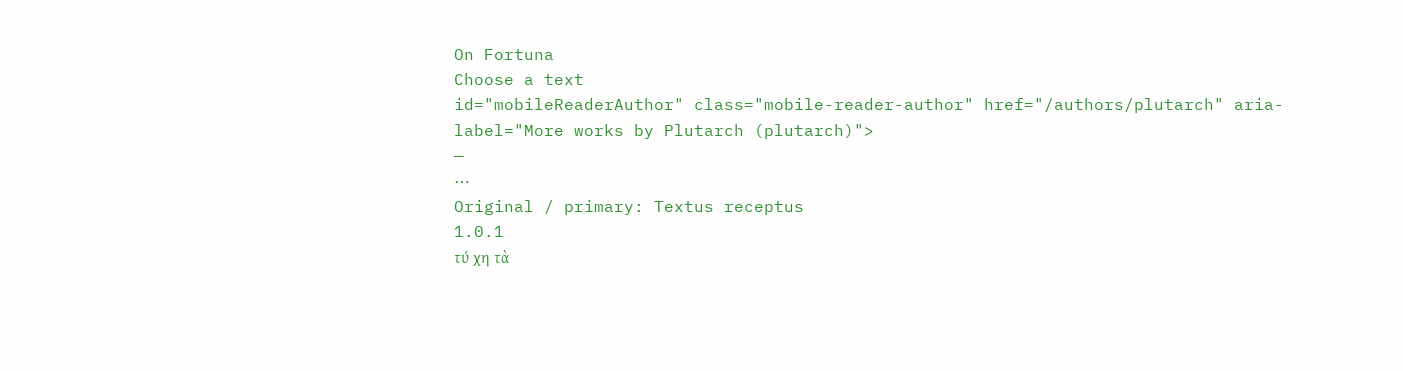On Fortuna
Choose a text
id="mobileReaderAuthor" class="mobile-reader-author" href="/authors/plutarch" aria-label="More works by Plutarch (plutarch)">
—
⋯
Original / primary: Textus receptus
1.0.1
τύ χη τὰ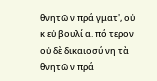θνητῶ ν πρά γματ', οὐ κ εὐ βουλί α. πό τερον οὐ δὲ δικαιοσύ νη τὰ θνητῶ ν πρά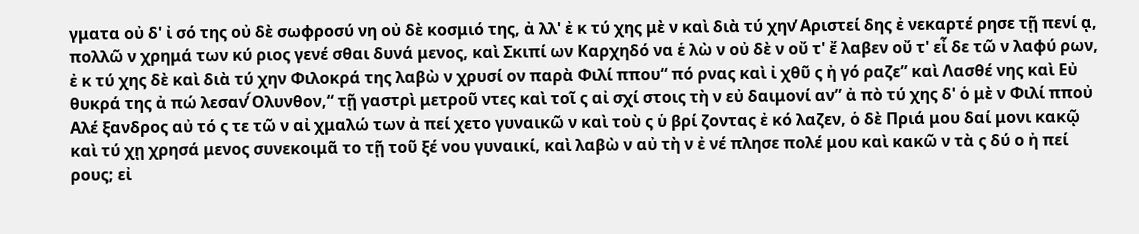γματα οὐ δ' ἰ σό της οὐ δὲ σωφροσύ νη οὐ δὲ κοσμιό της, ἀ λλ' ἐ κ τύ χης μὲ ν καὶ διὰ τύ χην̓ Αριστεί δης ἐ νεκαρτέ ρησε τῇ πενί ᾳ, πολλῶ ν χρημά των κύ ριος γενέ σθαι δυνά μενος, καὶ Σκιπί ων Καρχηδό να ἑ λὼ ν οὐ δὲ ν οὔ τ' ἔ λαβεν οὔ τ' εἶ δε τῶ ν λαφύ ρων, ἐ κ τύ χης δὲ καὶ διὰ τύ χην Φιλοκρά της λαβὼ ν χρυσί ον παρὰ Φιλί ππου“ πό ρνας καὶ ἰ χθῦ ς ἠ γό ραζε” καὶ Λασθέ νης καὶ Εὐ θυκρά της ἀ πώ λεσαν̓́ Ολυνθον,“ τῇ γαστρὶ μετροῦ ντες καὶ τοῖ ς αἰ σχί στοις τὴ ν εὐ δαιμονί αν” ἀ πὸ τύ χης δ' ὁ μὲ ν Φιλί πποὐ Αλέ ξανδρος αὐ τό ς τε τῶ ν αἰ χμαλώ των ἀ πεί χετο γυναικῶ ν καὶ τοὺ ς ὑ βρί ζοντας ἐ κό λαζεν, ὁ δὲ Πριά μου δαί μονι κακῷ καὶ τύ χῃ χρησά μενος συνεκοιμᾶ το τῇ τοῦ ξέ νου γυναικί, καὶ λαβὼ ν αὐ τὴ ν ἐ νέ πλησε πολέ μου καὶ κακῶ ν τὰ ς δύ ο ἠ πεί ρους; εἰ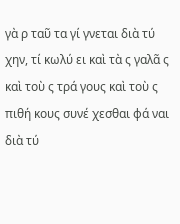γὰ ρ ταῦ τα γί γνεται διὰ τύ χην, τί κωλύ ει καὶ τὰ ς γαλᾶ ς καὶ τοὺ ς τρά γους καὶ τοὺ ς πιθή κους συνέ χεσθαι φά ναι διὰ τύ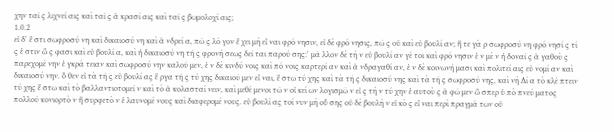χην ταῖ ς λιχνεί αις καὶ ταῖ ς ἀ κρασί αις καὶ ταῖ ς βωμολοχί αις;
1.0.2
εἰ δ' ἔ στι σωφροσύ νη καὶ δικαιοσύ νη καὶ ἀ νδρεί α, πῶ ς λό γον ἔ χει μὴ εἶ ναι φρό νησιν, εἰ δὲ φρό νησις, πῶ ς οὐ καὶ εὐ βουλί αν; ἥ τε γὰ ρ σωφροσύ νη φρό νησί ς τί ς ἐ στιν ὥ ς φασι καὶ εὐ βουλί α, καὶ ἡ δικαιοσύ νη τῆ ς φρονή σεως δεῖ ται παρού σης:' μᾶ λλον δὲ τὴ ν εὐ βουλί αν γέ τοι καὶ φρό νησιν ἐ ν μὲ ν ἡ δοναῖ ς ἀ γαθοὺ ς παρεχομέ νην ἐ γκρά τειαν καὶ σωφροσύ νην καλοῦ μεν, ἐ ν δὲ κινδύ νοις καὶ πό νοις καρτερί αν καὶ ἀ νδραγαθί αν, ἐ ν δὲ κοινωνή μασι καὶ πολιτεί αις εὐ νομί αν καὶ δικαιοσύ νην. ὅ θεν εἰ τὰ τῆ ς εὐ βουλί ας ἔ ργα τῆ ς τύ χης δικαιοῦ μεν εἶ ναι, ἔ στω τύ χης καὶ τὰ τῆ ς δικαιοσύ νης καὶ τὰ τῆ ς σωφροσύ νης, καὶ νὴ Δί α τὸ κλέ πτειν τύ χης ἔ στω καὶ τὸ βαλλαντιοτομεῖ ν καὶ τὸ ἀ κολασταί νειν, καὶ μεθέ μενοι τῶ ν οἰ κεί ων λογισμῶ ν εἰ ς τὴ ν τύ χην ἑ αυτοὺ ς ἀ φῶ μεν ὥ σπερ ὑ πὸ πνεύ ματος πολλοῦ κονιορτὸ ν ἢ συρφετὸ ν ἐ λαυνομέ νους καὶ διαφερομέ νους. εὐ βουλί ας τοί νυν μὴ οὔ σης οὐ δὲ βουλὴ ν εἰ κὸ ς εἶ ναι περὶ πραγμά των οὐ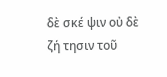δὲ σκέ ψιν οὐ δὲ ζή τησιν τοῦ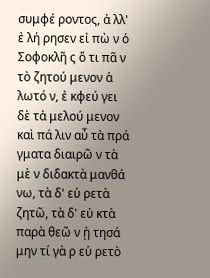συμφέ ροντος, ἀ λλ' ἐ λή ρησεν εἰ πὼ ν ὁ Σοφοκλῆ ς ὅ τι πᾶ ν τὸ ζητού μενον ἁ λωτό ν, ἐ κφεύ γει δὲ τἀ μελού μενον καὶ πά λιν αὖ τὰ πρά γματα διαιρῶ ν τὰ μὲ ν διδακτὰ μανθά νω, τὰ δ' εὑ ρετὰ ζητῶ, τὰ δ' εὐ κτὰ παρὰ θεῶ ν ᾐ τησά μην τί γὰ ρ εὑ ρετὸ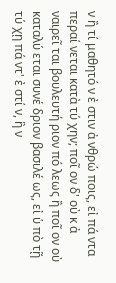ν ἢ τί μαθητό ν ἐ στιν ἀ νθρώ ποις, εἰ πά ντα περαί νεται κατὰ τύ χην; ποῖ ον δ' οὐ κ ἀ ναιρεῖ ται βουλευτή ριον πό λεως ἢ ποῖ ον οὐ καταλύ εται συνέ δριον βασιλέ ως, εἰ ὑ πὸ τῇ τύ χῃ πά ντ' ἐ στί ν, ἣ ν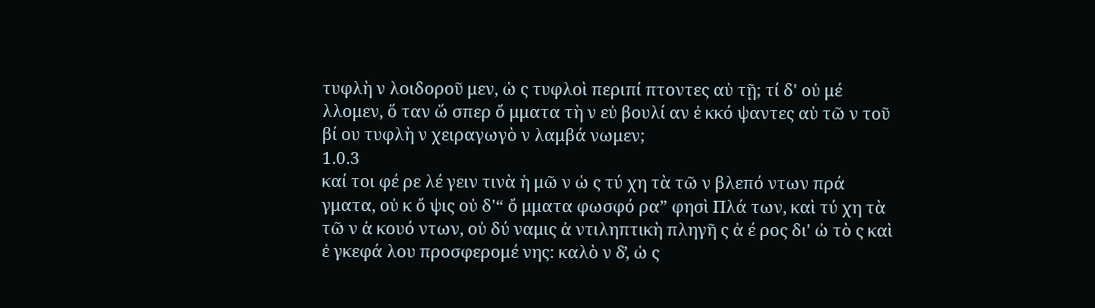τυφλὴ ν λοιδοροῦ μεν, ὡ ς τυφλοὶ περιπί πτοντες αὐ τῇ; τί δ' οὐ μέ λλομεν, ὅ ταν ὥ σπερ ὄ μματα τὴ ν εὐ βουλί αν ἐ κκό ψαντες αὑ τῶ ν τοῦ βί ου τυφλὴ ν χειραγωγὸ ν λαμβά νωμεν;
1.0.3
καί τοι φέ ρε λέ γειν τινὰ ἡ μῶ ν ὡ ς τύ χη τὰ τῶ ν βλεπό ντων πρά γματα, οὐ κ ὄ ψις οὐ δ'“ ὄ μματα φωσφό ρα” φησὶ Πλά των, καὶ τύ χη τὰ τῶ ν ἀ κουό ντων, οὐ δύ ναμις ἀ ντιληπτικὴ πληγῆ ς ἀ έ ρος δι' ὠ τὸ ς καὶ ἐ γκεφά λου προσφερομέ νης: καλὸ ν δ̓, ὡ ς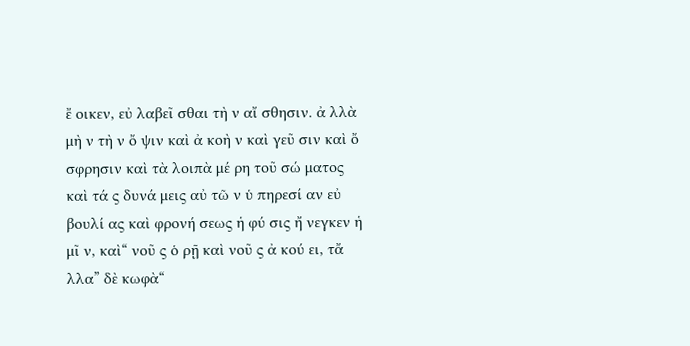ἔ οικεν, εὐ λαβεῖ σθαι τὴ ν αἴ σθησιν. ἀ λλὰ μὴ ν τὴ ν ὄ ψιν καὶ ἀ κοὴ ν καὶ γεῦ σιν καὶ ὄ σφρησιν καὶ τὰ λοιπὰ μέ ρη τοῦ σώ ματος καὶ τά ς δυνά μεις αὐ τῶ ν ὑ πηρεσί αν εὐ βουλί ας καὶ φρονή σεως ἡ φύ σις ἤ νεγκεν ἡ μῖ ν, καὶ“ νοῦ ς ὁ ρῇ καὶ νοῦ ς ἀ κού ει, τἄ λλα” δὲ κωφὰ“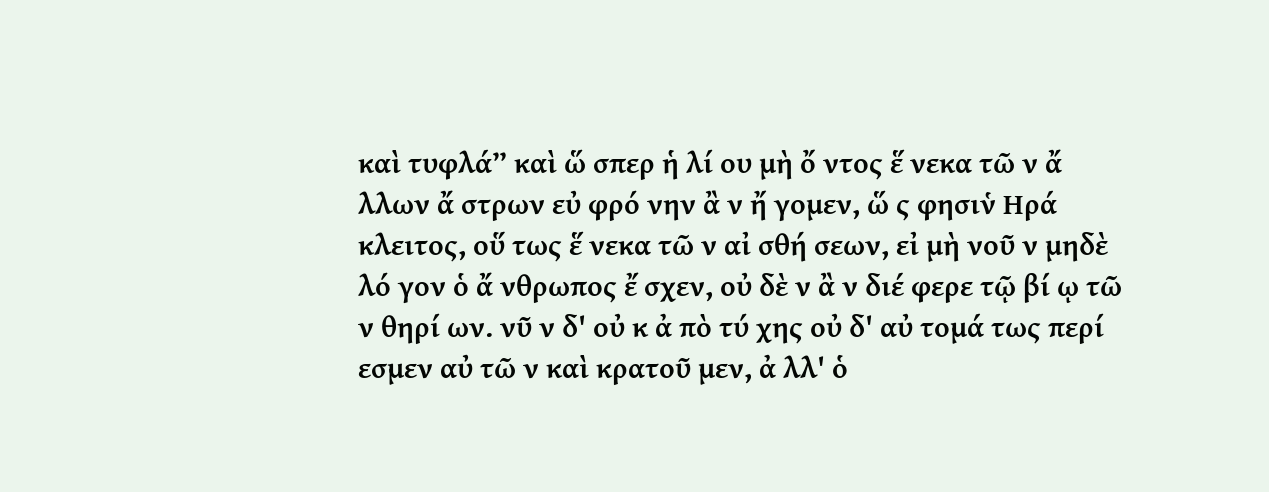καὶ τυφλά” καὶ ὥ σπερ ἡ λί ου μὴ ὄ ντος ἕ νεκα τῶ ν ἄ λλων ἄ στρων εὐ φρό νην ἂ ν ἤ γομεν, ὥ ς φησιν̔ Ηρά κλειτος, οὕ τως ἕ νεκα τῶ ν αἰ σθή σεων, εἰ μὴ νοῦ ν μηδὲ λό γον ὁ ἄ νθρωπος ἔ σχεν, οὐ δὲ ν ἂ ν διέ φερε τῷ βί ῳ τῶ ν θηρί ων. νῦ ν δ' οὐ κ ἀ πὸ τύ χης οὐ δ' αὐ τομά τως περί εσμεν αὐ τῶ ν καὶ κρατοῦ μεν, ἀ λλ' ὁ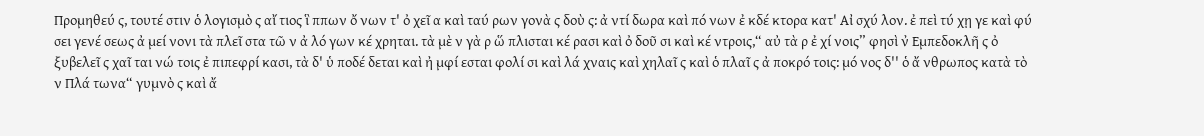Προμηθεύ ς, τουτέ στιν ὁ λογισμὸ ς αἴ τιος ἳ ππων ὄ νων τ' ὀ χεῖ α καὶ ταύ ρων γονὰ ς δοὺ ς: ἀ ντί δωρα καὶ πό νων ἐ κδέ κτορα κατ' Αἰ σχύ λον. ἐ πεὶ τύ χῃ γε καὶ φύ σει γενέ σεως ἀ μεί νονι τὰ πλεῖ στα τῶ ν ἀ λό γων κέ χρηται. τὰ μὲ ν γὰ ρ ὥ πλισται κέ ρασι καὶ ὀ δοῦ σι καὶ κέ ντροις,“ αὐ τὰ ρ ἐ χί νοις” φησὶ ν̓ Εμπεδοκλῆ ς ὀ ξυβελεῖ ς χαῖ ται νώ τοις ἐ πιπεφρί κασι, τὰ δ' ὑ ποδέ δεται καὶ ἠ μφί εσται φολί σι καὶ λά χναις καὶ χηλαῖ ς καὶ ὁ πλαῖ ς ἀ ποκρό τοις: μό νος δ'' ὁ ἄ νθρωπος κατὰ τὸ ν Πλά τωνα“ γυμνὸ ς καὶ ἄ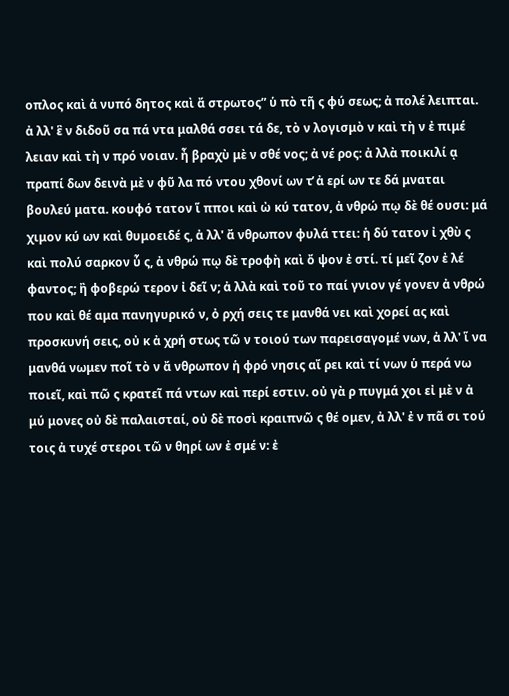οπλος καὶ ἀ νυπό δητος καὶ ἄ στρωτος” ὑ πὸ τῆ ς φύ σεως; ἀ πολέ λειπται. ἀ λλ' ἓ ν διδοῦ σα πά ντα μαλθά σσει τά δε, τὸ ν λογισμὸ ν καὶ τὴ ν ἐ πιμέ λειαν καὶ τὴ ν πρό νοιαν. ἦ βραχὺ μὲ ν σθέ νος; ἀ νέ ρος: ἀ λλὰ ποικιλί ᾳ πραπί δων δεινὰ μὲ ν φῦ λα πό ντου χθονί ων τ̓ ἀ ερί ων τε δά μναται βουλεύ ματα. κουφό τατον ἵ πποι καὶ ὠ κύ τατον, ἀ νθρώ πῳ δὲ θέ ουσι: μά χιμον κύ ων καὶ θυμοειδέ ς, ἀ λλ' ἄ νθρωπον φυλά ττει: ἡ δύ τατον ἰ χθὺ ς καὶ πολύ σαρκον ὗ ς, ἀ νθρώ πῳ δὲ τροφὴ καὶ ὄ ψον ἐ στί. τί μεῖ ζον ἐ λέ φαντος; ἢ φοβερώ τερον ἰ δεῖ ν; ἀ λλὰ καὶ τοῦ το παί γνιον γέ γονεν ἀ νθρώ που καὶ θέ αμα πανηγυρικό ν, ὀ ρχή σεις τε μανθά νει καὶ χορεί ας καὶ προσκυνή σεις, οὐ κ ἀ χρή στως τῶ ν τοιού των παρεισαγομέ νων, ἀ λλ' ἵ να μανθά νωμεν ποῖ τὸ ν ἄ νθρωπον ἡ φρό νησις αἴ ρει καὶ τί νων ὑ περά νω ποιεῖ, καὶ πῶ ς κρατεῖ πά ντων καὶ περί εστιν. οὐ γὰ ρ πυγμά χοι εἰ μὲ ν ἀ μύ μονες οὐ δὲ παλαισταί, οὐ δὲ ποσὶ κραιπνῶ ς θέ ομεν, ἀ λλ' ἐ ν πᾶ σι τού τοις ἀ τυχέ στεροι τῶ ν θηρί ων ἐ σμέ ν: ἐ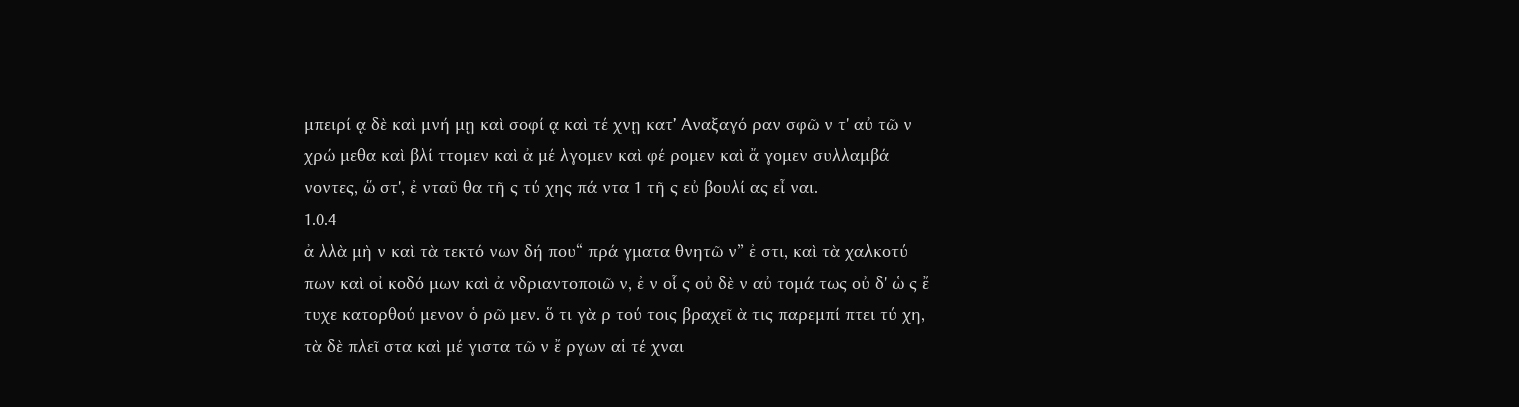μπειρί ᾳ δὲ καὶ μνή μῃ καὶ σοφί ᾳ καὶ τέ χνῃ κατ'̓ Αναξαγό ραν σφῶ ν τ' αὐ τῶ ν χρώ μεθα καὶ βλί ττομεν καὶ ἀ μέ λγομεν καὶ φέ ρομεν καὶ ἄ γομεν συλλαμβά νοντες, ὥ στ', ἐ νταῦ θα τῆ ς τύ χης πά ντα 1 τῆ ς εὐ βουλί ας εἶ ναι.
1.0.4
ἀ λλὰ μὴ ν καὶ τὰ τεκτό νων δή που“ πρά γματα θνητῶ ν” ἐ στι, καὶ τὰ χαλκοτύ πων καὶ οἰ κοδό μων καὶ ἀ νδριαντοποιῶ ν, ἐ ν οἷ ς οὐ δὲ ν αὐ τομά τως οὐ δ' ὡ ς ἔ τυχε κατορθού μενον ὁ ρῶ μεν. ὅ τι γὰ ρ τού τοις βραχεῖ ὰ τις παρεμπί πτει τύ χη, τὰ δὲ πλεῖ στα καὶ μέ γιστα τῶ ν ἔ ργων αἱ τέ χναι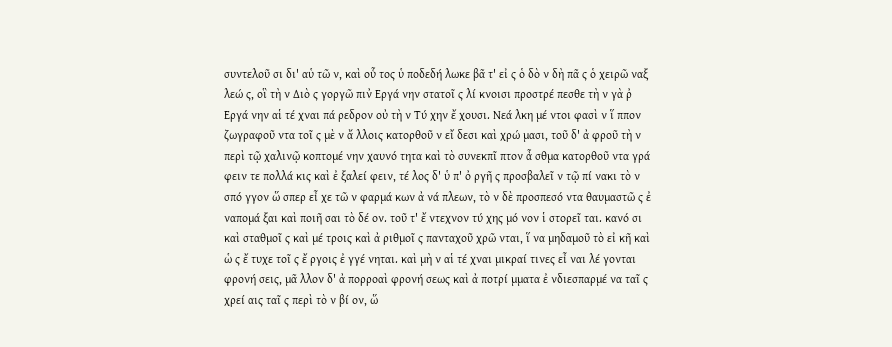συντελοῦ σι δι' αὑ τῶ ν, καὶ οὗ τος ὑ ποδεδή λωκε βᾶ τ' εἰ ς ὁ δὸ ν δὴ πᾶ ς ὁ χειρῶ ναξ λεώ ς, οἳ τὴ ν Διὸ ς γοργῶ πιν̓ Εργά νην στατοῖ ς λί κνοισι προστρέ πεσθε τὴ ν γὰ ῤ Εργά νην αἱ τέ χναι πά ρεδρον οὐ τὴ ν Τύ χην ἔ χουσι. Νεά λκη μέ ντοι φασὶ ν ἵ ππον ζωγραφοῦ ντα τοῖ ς μὲ ν ἄ λλοις κατορθοῦ ν εἴ δεσι καὶ χρώ μασι, τοῦ δ' ἀ φροῦ τὴ ν περὶ τῷ χαλινῷ κοπτομέ νην χαυνό τητα καὶ τὸ συνεκπῖ πτον ἆ σθμα κατορθοῦ ντα γρά φειν τε πολλά κις καὶ ἐ ξαλεί φειν, τέ λος δ' ὑ π' ὀ ργῆ ς προσβαλεῖ ν τῷ πί νακι τὸ ν σπό γγον ὥ σπερ εἶ χε τῶ ν φαρμά κων ἀ νά πλεων, τὸ ν δὲ προσπεσό ντα θαυμαστῶ ς ἐ ναπομά ξαι καὶ ποιῆ σαι τὸ δέ ον. τοῦ τ' ἔ ντεχνον τύ χης μό νον ἱ στορεῖ ται. κανό σι καὶ σταθμοῖ ς καὶ μέ τροις καὶ ἀ ριθμοῖ ς πανταχοῦ χρῶ νται, ἵ να μηδαμοῦ τὸ εἰ κῆ καὶ ὡ ς ἔ τυχε τοῖ ς ἔ ργοις ἐ γγέ νηται. καὶ μὴ ν αἱ τέ χναι μικραί τινες εἶ ναι λέ γονται φρονή σεις, μᾶ λλον δ' ἀ πορροαὶ φρονή σεως καὶ ἀ ποτρί μματα ἐ νδιεσπαρμέ να ταῖ ς χρεί αις ταῖ ς περὶ τὸ ν βί ον, ὥ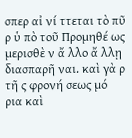σπερ αἰ νί ττεται τὸ πῦ ρ ὑ πὸ τοῦ Προμηθέ ως μερισθὲ ν ἄ λλο ἄ λλῃ διασπαρῆ ναι. καὶ γὰ ρ τῆ ς φρονή σεως μό ρια καὶ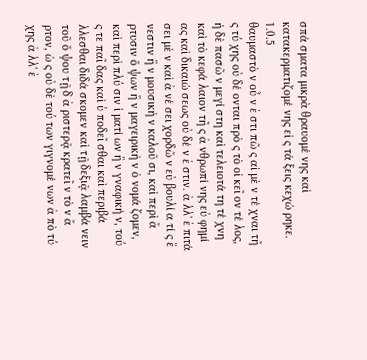σπά σματα μικρὰ θραυομέ νης καὶ κατακερματιζομέ νης εἰ ς τά ξεις κεχώ ρηκε.
1.0.5
θαυμαστὸ ν οὖ ν ἐ στι πῶ ς αἱ μὲ ν τέ χναι τῆ ς τύ χης οὐ δέ ονται πρὸ ς τὸ οἰ κεῖ ον τέ λος, ἡ δὲ πασῶ ν μεγί στη καὶ τελειοτά τη τέ χνη καὶ τὸ κεφά λαιον τῆ ς ἀ νθρωπί νης εὐ φημί ας καὶ δικαιώ σεως οὐ δέ ν ἐ στιν. ἀ λλ' ἐ πιτά σει μὲ ν καὶ ἀ νέ σει χορδῶ ν εὐ βουλί α τί ς ἔ νεστιν ἣ ν μουσικὴ ν καλοῦ σι, καὶ περὶ ἄ ρτυσιν ὄ ψων ἣ ν μαγειρικὴ ν ὀ νομά ζομεν, καὶ περὶ πλύ σιν ἱ ματί ων ἣ ν γναφική ν, τού ς τε παῖ δας καὶ ὑ ποδεῖ σθαι καὶ περιβά λλεσθαι διδά σκομεν καὶ τῇ δεξιᾷ λαμβά νειν τοῦ ὄ ψου τῇ δ̓ ἀ ριστερᾷ κρατεῖ ν τὸ ν ἄ ρτον, ὡ ς οὐ δὲ τού των γιγνομέ νων ἀ πὸ τύ χης ἀ λλ' ἐ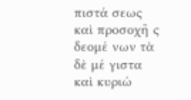πιστά σεως καὶ προσοχῆ ς δεομέ νων τὰ δὲ μέ γιστα καὶ κυριώ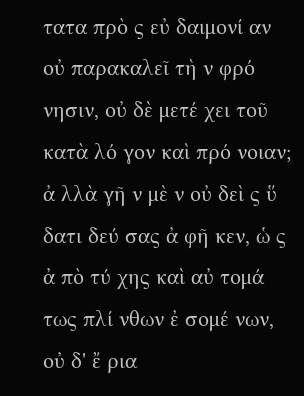τατα πρὸ ς εὐ δαιμονί αν οὐ παρακαλεῖ τὴ ν φρό νησιν, οὐ δὲ μετέ χει τοῦ κατὰ λό γον καὶ πρό νοιαν; ἀ λλὰ γῆ ν μὲ ν οὐ δεὶ ς ὕ δατι δεύ σας ἀ φῆ κεν, ὡ ς ἀ πὸ τύ χης καὶ αὐ τομά τως πλί νθων ἐ σομέ νων, οὐ δ' ἔ ρια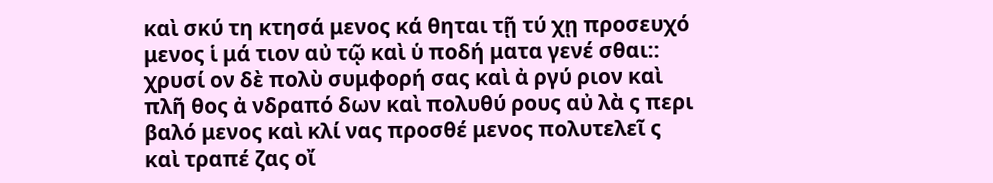καὶ σκύ τη κτησά μενος κά θηται τῇ τύ χῃ προσευχό μενος ἱ μά τιον αὐ τῷ καὶ ὑ ποδή ματα γενέ σθαι:: χρυσί ον δὲ πολὺ συμφορή σας καὶ ἀ ργύ ριον καὶ πλῆ θος ἀ νδραπό δων καὶ πολυθύ ρους αὐ λὰ ς περι βαλό μενος καὶ κλί νας προσθέ μενος πολυτελεῖ ς καὶ τραπέ ζας οἴ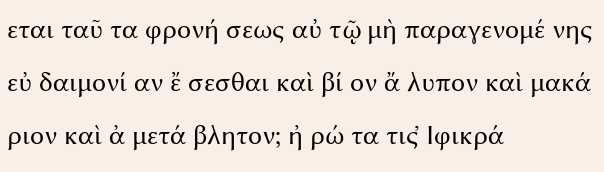εται ταῦ τα φρονή σεως αὐ τῷ μὴ παραγενομέ νης εὐ δαιμονί αν ἔ σεσθαι καὶ βί ον ἄ λυπον καὶ μακά ριον καὶ ἀ μετά βλητον; ἠ ρώ τα τις̓ Ιφικρά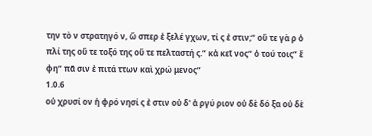την τὸ ν στρατηγό ν, ὥ σπερ ἐ ξελέ γχων, τί ς ἐ στιν;“ οὔ τε γὰ ρ ὁ πλί της οὔ τε τοξό της οὔ τε πελταστή ς.” κἀ κεῖ νος“ ὁ τού τοις” ἔ φη“ πᾶ σιν ἐ πιτά ττων καὶ χρώ μενος”
1.0.6
οὐ χρυσί ον ἡ φρό νησί ς ἐ στιν οὐ δ' ἀ ργύ ριον οὐ δὲ δό ξα οὐ δὲ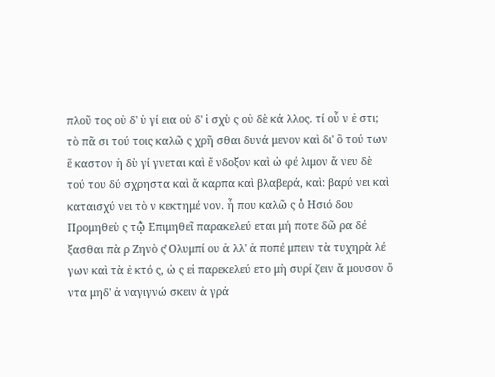πλοῦ τος οὐ δ' ὑ γί εια οὐ δ' ἰ σχὺ ς οὐ δὲ κά λλος. τί οὖ ν ἐ στι; τὸ πᾶ σι τού τοις καλῶ ς χρῆ σθαι δυνά μενον καὶ δι' ὃ τού των ἕ καστον ἡ δὺ γί γνεται καὶ ἔ νδοξον καὶ ὠ φέ λιμον ἄ νευ δὲ τού του δύ σχρηστα καὶ ἄ καρπα καὶ βλαβερά, καὶ: βαρύ νει καὶ καταισχύ νει τὸ ν κεκτημέ νον. ἦ που καλῶ ς ὁ̔ Ησιό δου Προμηθεὺ ς τῷ̓ Επιμηθεῖ παρακελεύ εται μή ποτε δῶ ρα δέ ξασθαι πὰ ρ Ζηνὸ ς̓ Ολυμπί ου ἀ λλ' ἀ ποπέ μπειν τὰ τυχηρὰ λέ γων καὶ τὰ ἐ κτό ς, ὡ ς εἰ παρεκελεύ ετο μὴ συρί ζειν ἄ μουσον ὄ ντα μηδ' ἀ ναγιγνώ σκειν ἀ γρά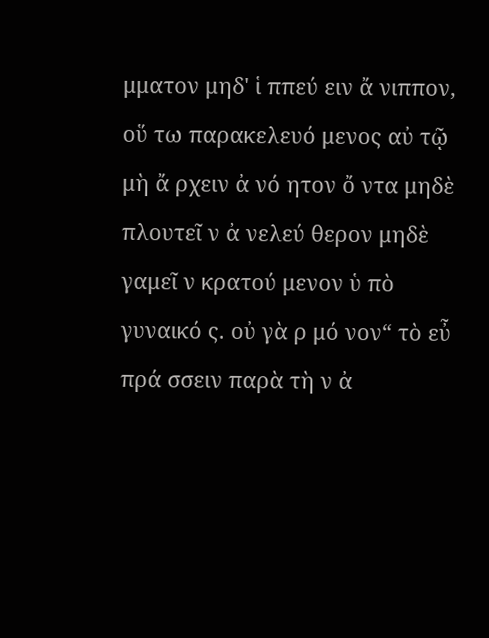μματον μηδ' ἱ ππεύ ειν ἄ νιππον, οὕ τω παρακελευό μενος αὐ τῷ μὴ ἄ ρχειν ἀ νό ητον ὄ ντα μηδὲ πλουτεῖ ν ἀ νελεύ θερον μηδὲ γαμεῖ ν κρατού μενον ὑ πὸ γυναικό ς. οὐ γὰ ρ μό νον“ τὸ εὖ πρά σσειν παρὰ τὴ ν ἀ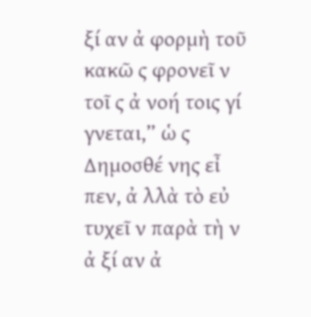ξί αν ἀ φορμὴ τοῦ κακῶ ς φρονεῖ ν τοῖ ς ἀ νοή τοις γί γνεται,” ὡ ς Δημοσθέ νης εἶ πεν, ἀ λλὰ τὸ εὐ τυχεῖ ν παρὰ τὴ ν ἀ ξί αν ἀ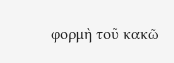φορμὴ τοῦ κακῶ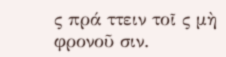ς πρά ττειν τοῖ ς μὴ φρονοῦ σιν.